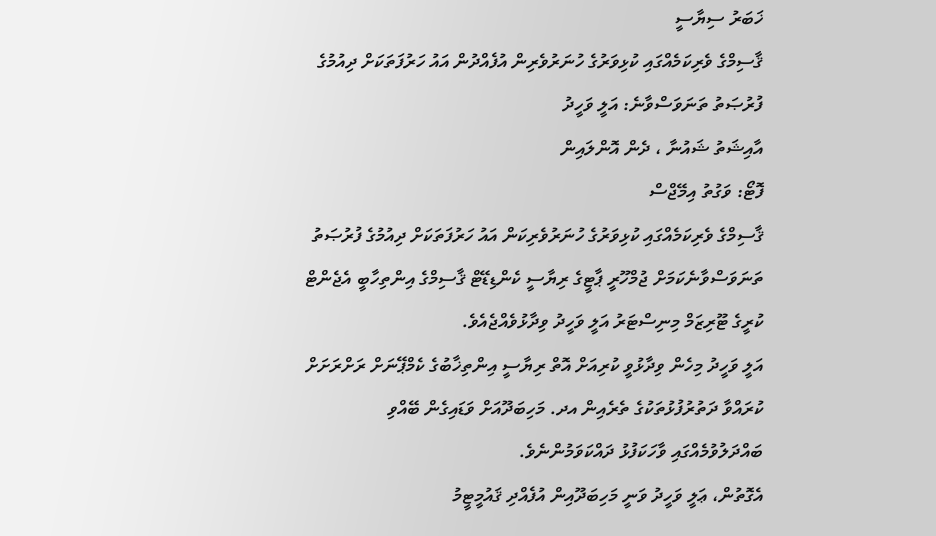ޚަބަރު ސިޔާސީ
ޤާސިމްގެ ވެރިކަމެއްގައި ކުޅިވަރުގެ ހުނަރުވެރިން އުފެއްދުން އައު ހަރުފަތަކަށް ދިއުމުގެ ފުރުޞަތު ތަނަވަސްވާނެ: އަލީ ވަހީދު
އާއިޝަތު ޝައުނާ ، ދެން އޮންލައިން
ފޮޓޯ: ވަގުތު އިމޭޖްސް
ޤާސިމްގެ ވެރިކަމެއްގައި ކުޅިވަރުގެ ހުނަރުވެރިކަން އައު ހަރުފަތަކަށް ދިއުމުގެ ފުރުޞަތު ތަނަވަސްވާނެކަމަށް ޖުމްހޫރީ ޕާޓީގެ ރިޔާސީ ކެންޑިޑޭޓް ޤާސިމްގެ އިންތިހާބީ އެޖެންޓް ކުރީގެ ޓޫރިޒަމް މިނިސްޓަރު އަލީ ވަހީދު ވިދާޅުވެއްޖެއެވެ.
އަލީ ވަހީދު މިހެން ވިދާޅުވީ ކުރިއަށް އޮތް ރިޔާސީ އިންތިޚާބުގެ ކެމްޕޭނަށް ރަށްރަށަށް ކުރައްވާ ދަތުރުފުޅުތަކުގެ ތެރެއިން އދ. މަހިބަދޫއަށް ވަޑައިގެން ބޭއްވި ބައްދަލުވުމެއްގައި ވާހަކަފުޅު ދައްކަވަމުންނެވެ.
އެގޮތުން، ޢަލީ ވަހީދު ވަނީ މަހިބަދޫއިން އުފެއްދި ޤައުމީޓީމު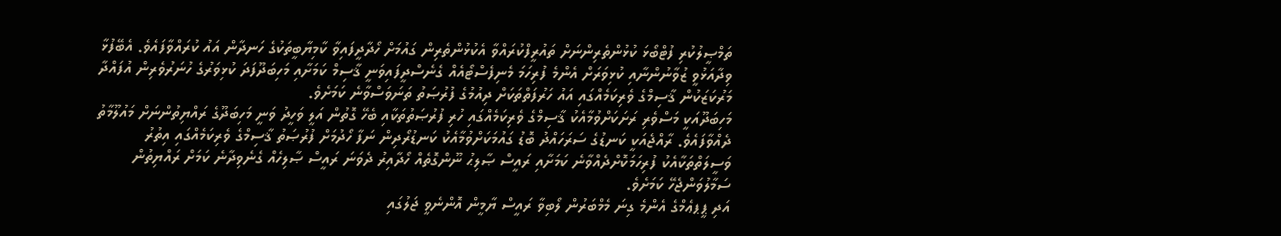ތަމްޞީލުކުރި ފުޓްބޯޅަ ކުޅުންތެރިންނަށް ތައުރީފްކުރައްވާ އެކުޅުންތެރިން ގައުމަށް ހޯދާދީފައިވާ ކާމިޔާބީތަކުގެ ހަނދާން އައު ކުރައްވާފައެވެ. އެބޭފުޅާ ވިދާއަޅުވީ ޒުވާނުންނާއި ކުޅިވަރަށް އެންމެ ފުރިހަމަ މެނިފެސްޓޯއެއް ގެނެސްދީފައިވަނީ ޤާސިމް ކަމަށާއި މަހިބަދޫފަދަ ކުޅިވަރުގެ ހުނަރުވެރިން އުފައްދާ މަރުކަޒަކުން ޤާސިމްގެ ވެރިކަމެއްގައި އައު ހަރުފަތްތަކަށް ދިއުމުގެ ފުރުޞަތު ތަނަވަސްވާނެ ކަމަށެވެ.
މަހިބަދޫއަކީ މަސްވެރި ރަށަކަށްވުމާއެކު ޤާސިމްގެ ވެރިކަމެއްގައި ހުރި ފުރުޞަތުތަކާއި ބެހޭ ގޮތުން އަލީ ވަހީދު ވަނީ މަހިބަދޫގެ ރައްޔިތުންނަށް މައުލޫމާތު ދެއްވާފައެވެ. ރާއްޖެއަކީ ކަނޑުގެ ސަރަހައްދު ބޮޑު ގައުމަކަށްވުމާއެކު ކަނޑުރޯދިން ނަފާ ހޯދުމަށް ފުރުޞަތު ޤާސިމްގެ ވެރިކަމެއްގައި އިތުރު ވަސީލަތްތަކާއެކު ފުރިހަމަކޮށްދެއްވާނެ ކަމަށާއި ރައީސް ޞާލިޙު ނޫންގޮތެއް ހޯދާއިރު ދެވަނަ ރައީސް ޞާލިހެއް ގެނެވިދާނެ ކަމަށް ރައްޔިތުން ސަމާލުވަންޖެހޭ ކަމަށެވެ.
އަދި ޕީޕޢެމްގެ އެންމެ ގިނަ މެމްބަރުން ލޯބިވާ ރައީސް ޔާމީން އޮންނެވީ ޖަލުގައި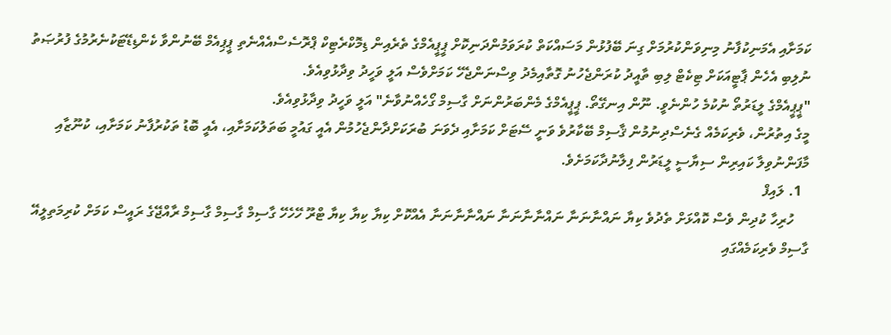ކަމަށާއި އެމަނިކުފާނު މިނިވަންކުރުމަށް ގިނަ ބޭފުޅުން މަސައްކަތް ކުރަވަމުންދަނިކޮށް ޕީޕީއެމްގެ ތެރެއިން ޑިމޮކްރެޓިކް ޕްރޮސެސްއެއްނެތި ޕީޕިއެމް ބޭނުންވާ ކެންޑިޑޭޓަކުނެރުމުގެ ފުރުޞަތު ނުލިބި އެހެން ޕާޓީއަކަށް ޓިކެޓް ލިބި ތާއީދު ކުރަންޖެހުނު ގޮތާއިމެދު ވިސްނަންޖެހޭ ކަމަށްވެސް އަލީ ވަހީދު ވިދާޅުވިއެވެ.
"ޕީޕީއެމްގެ ލީޑަރުތޯ ނުކުމެ ހުންނެވީ. ނޫން އިނގޭތޯ. ޕީޕީއެމްގެ މެންބަރުންނަށް ގާސިމް ގޯހެއްނުވާނެ" އަލީ ވަހީދު ވިދާޅުވިއެވެ.
މީގެ އިތުރުން، ވެރިކަމެއް ގެނެސްދިނުމުން ޤާސިމް ބޭކާރުވެ ވަނީ ސޭޓަށް ކަމަށާއި ދެވަނަ ބުރަކަށްދާންޖެހުމުން އެއީ ގައުމީ ބަތަލުކަމަށާއި، އެއީ ބޮޑު ތަކުރުފާނު ކަމަށާއި، ކުނޫޒާއި މާފަންނުވިލާ ކައިރިން ސިޔާސީ ލީޑަރުން ފިލާނުދާކަމަށެވެ.
  1. ލައިފް
    ހުރިހާ ކުދިން ވެސް ކޮއްޅަށް ތެދުވެ ކިޔާ ނައްނާނަނާ ނައްނާނާނަނާ ނައްނާނާނަނާ އެއްކޮށް ކިޔާ ކިޔާ ކިޔާ ޓްރޫ ހޭހެހޭ ގާސިމް ގާސިމް ގާސިމް ރާއްޖޭގެ ރައީސް ކަމަށް ކުރިމަތިލީއޭ ގާސިމް ވެރިކަމެއްގައި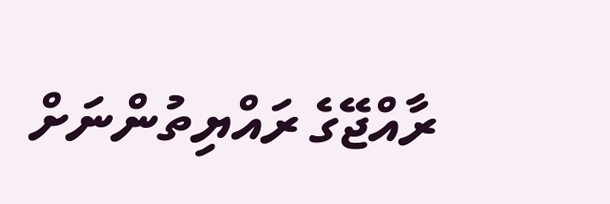ރާއްޖޭގެ ރައްޔިތުންނަށް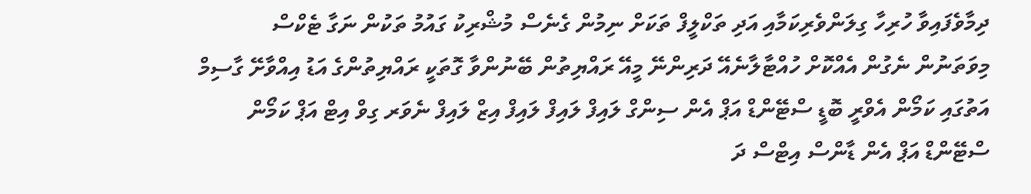ދިމާވެފައިވާ ހުރިހާ ގިލަންވެރިކަމާއި އަދި ތަކްލީފް ތަކަށް ނިމުން ގެނެސް މުޝްރިކު ގައުމު ތަކުން ނަގާ ޓެކްސް މިވަތަނުން ނެގުން އެއްކޮށް ހުއްޓާލާނެއޭ ދަރިންނޭ މީއޭ ރައްޔިތުން ބޭނުންވާ ގޮތަކީ ރައްޔިތުންގެ އަޑު އިއްވާށޭ ގާސިމް އަތުގައި ކަމޯން އެވްރީ ބޮޑީ ސްޓޭންޑް އަޕް އެން ސިންގް ލައިފް ލައިފް ލައިފް އިޒް ލައިފް ނެވަރ ގިވް އިޓް އަޕް ކަމޯން ސްޓޭންޑް އަޕް އެން ޑާންސް އިޓްސް ދަ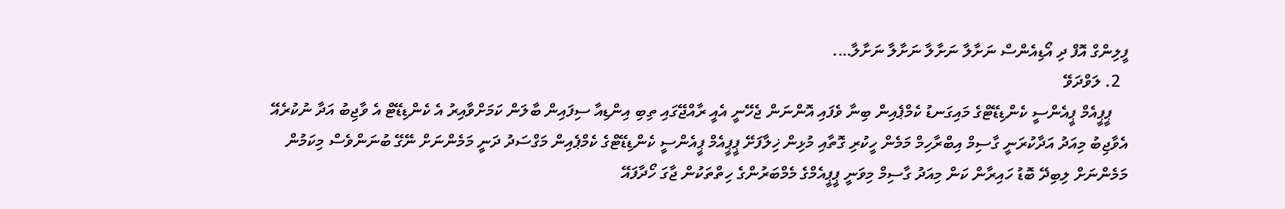ފީލިންގް އޮފް ދި އޯޑިއެންސް ނަށާލާ ނަށާލާ ނަށާލާ ނަށާލާ….
  2. ލަވްދަވޭ
    ޕީޕީއެމް ޕީއެންސީ ކެންޑިޑޭޓްގެ މައިގަނޑު ކެމްޕެއިން ބިނާ ވެފައި އޮންނަން ޖެހޭނީ އެއީ ރާއްޖޭގައި ތިބި އިންޑިއާ ސިފައިން ބާލަން ކަމަށްވާއިރު އެ ކެންޑިޑޭޓް އެ ވާޖިބު އަދާ ނުކުރެއޭ އެވާޖިބު މިއަދު އަދާކުރަނީ ގާސިމް އިބްރާހިމް މަމެން ހީކުރި ގޮތާއި މުޅިން ޚިލާފަށޭ ޕީޕީއެމް ޕީއެންސީ ކެންޑިޑޭޓްގެ ކެމްޕެއިން މަގްސަދު ދަނީ މަމެންނަށް ނޭގޭ ބުނަންވެސް މިކަމުން މަމެންނަށް ލިބިދޭ ބޮޑު ހައިރާން ކަން މިއަދު ގާސިމް މިވަނީ ޕީޕީއެމްގެ މެމްބަރުންގެ ހިތްތަކުން ޖާގަ ހޯދާފައޭ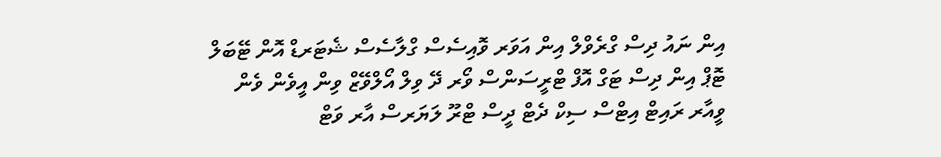އިން ނައު ދިސް ގްރެވްލް އިން އަވަރ ވޮއިސެސް ގްލާސެސް ޝެޓަރޑް އޮން ޓޭބަލް ޓޮޕް އިން ދިސް ޓަގް އޮފް ޓްރީސަންސް ވޯރ ދޭ ވިލް އޯލްވޭޒް ވިން އީވެން ވެން ވީއާރ ރައިޓް އިޓްސް ސިކް ދެޓް ދީސް ޓްރޫ ލަޔަރސް އާރ ވަޓް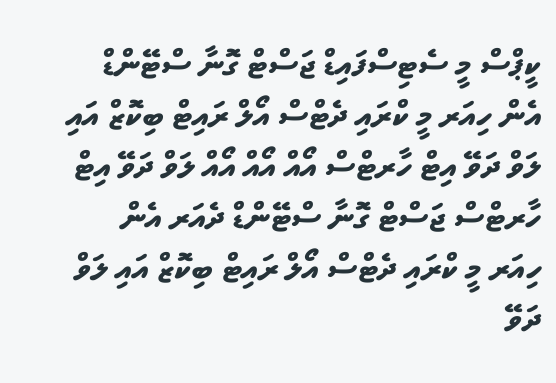ކީޕްސް މީ ސެޓިސްފައިޑް ޖަސްޓް ގޮނާ ސްޓޭންޑް އެން ހިއަރ މީ ކްރައި ދެޓްސް އޯލް ރައިޓް ބިކޮޒް އައި ލަވް ދަވޭ އިޓް ހާރޓްސް އޯއް އޯއް އޯއް ލަވް ދަވޭ އިޓް ހާރޓްސް ޖަސްޓް ގޮނާ ސްޓޭންޑް ދެއަރ އެން ހިއަރ މީ ކްރައި ދެޓްސް އޯލް ރައިޓް ބިކޮޒް އައި ލަވް ދަވޭ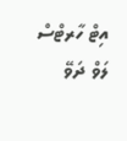އިޓް ހާރޓްސް ލަވް ދަވޭ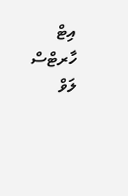އިޓް ހާރޓްސް ލަވް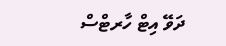ދަވޭ އިޓް ހާރޓްސް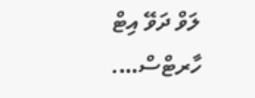ލަވް ދަވޭ އިޓް ހާރޓްސް….